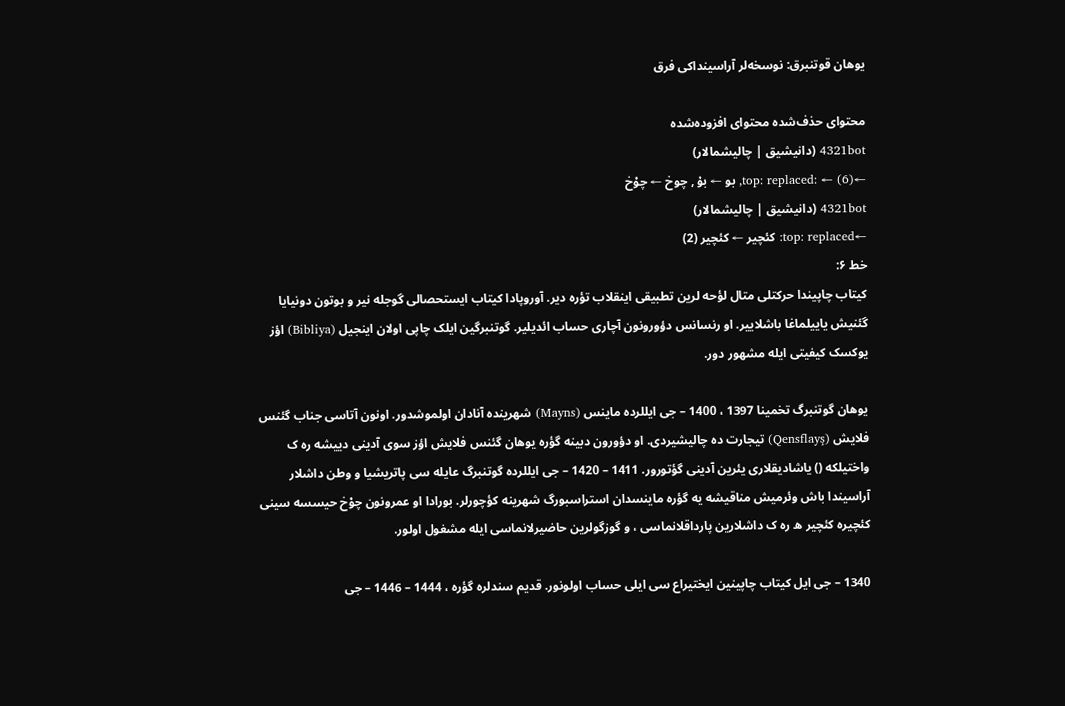یوهان قوتنبرق: نوسخه‌لر آراسینداکی فرق

محتوای حذف‌شده محتوای افزوده‌شده
4321bot (دانیشیق | چالیشمالار)
←top: replaced: ← (6), بو ← بۇ , چوخ ← چوْخ
4321bot (دانیشیق | چالیشمالار)
←top: replaced: کئچیر ← کئچیر (2)
خط ۶:
کیتاب چاپیندا حرکتلی متال لؤحه لرین تطبیقی اینقلاب تؤره دیر. آوروپادا کیتاب ایستحصالی گوجله نیر و بوتون دونیایا گئنیش یاییلماغا باشلاییر. او رنسانس دؤورونون آچاری حساب ائدیلیر. گوتنبرگین ایلک چاپی اولان اينجيل (Bibliya) اؤز یوکسک کیفیتی ایله مشهور دور.

یوهان گوتنبرگ تخمینا 1397 ، 1400 – جی ایللرده ماینس (Mayns) شهرینده آنادان اولموشدور. اونون آتاسی جناب گئنس فلایش (Qensflayş) تیجارت ده چالیشیردی. او دؤورون دبینه گؤره یوهان گئنس فلایش اؤز سوی آدینی دییشه ره ک واختیلکه () یاشادیقلاری یئرین آدینی گؤتورور. 1411 – 1420 – جی ایللرده گوتنبرگ عایله سی پاتریشیا و وطن داشلار آراسیندا باش وئرمیش مناقیشه یه گؤره ماینسدان استراسبورگ شهرینه کؤچورلر. بورادا او عمرونون چوْخ حیسسه سینی کئچیره کئچیر ه ره ک داشلارین پارداقلانماسی ، و گوزگولرین حاضیرلانماسی ایله مشغول اولور.

1340 – جی ایل کیتاب چاپینین ایختیراع سی ایلی حساب اولونور. قدیم سندلره گؤره ، 1444 – 1446 – جی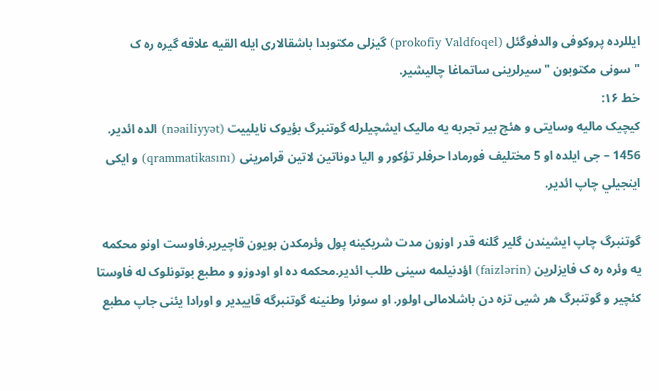ایللرده پروکوفی والدفوگئل (prokofiy Valdfoqel) گیزلی مکتوبدا باشقالاری ایله القیه علاقه گیره ره ک "سونی مکتوبون " سیرلرینی ساتماغا چالیشیر.
خط ۱۶:
کیچیک مالیه وسایتی و هئچ بیر تجربه یه مالیک ایشچیلرله گوتنبرگ بؤیوک نایلییت (nəailiyyət) الده ائدیر. 1456 – جی ایلده او 5 مختلیف فورمادا حرفلر تؤکور و الیا دوناتین لاتین قرامرينی (qrammatikasını) و ایکی اينجيلي چاپ ائدیر.

گوتنبرگ چاپ ایشیندن گلیر گلنه قدر اوزون مدت شریکینه پول وئرمکدن بویون قاچیریر.فاوست اونو محکمه یه وئره ره ک فایزلرین (faizlərin) اؤدنیلمه سینی طلب ائدیر.محکمه ده او اودوزو و مطبع بوتونلوک له فاوستا کئچیر و گوتنبرگ هر شیی تزه دن باشلامالی اولور. او سونرا وطنینه گوتنبرگه قاییدیر و اورادا یئنی جاپ مطبع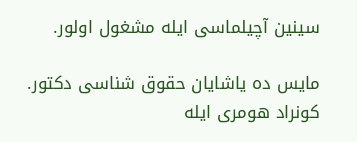سینین آچیلماسی ایله مشغول اولور.

مایس ده یاشایان حقوق شناسی دکتور. کونراد هومری ایله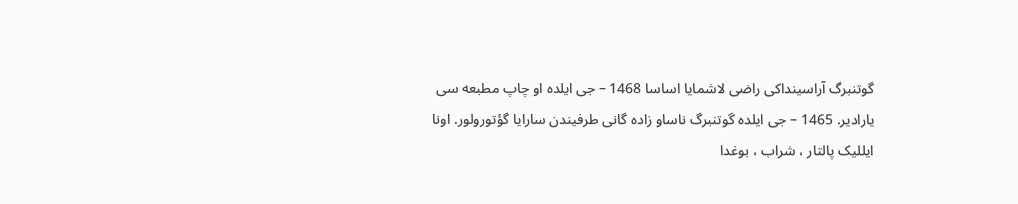گوتنبرگ آراسینداکی راضی لاشمایا اساسا 1468 – جی ایلده او چاپ مطبعه سی یارادیر. 1465 – جی ایلده گوتنبرگ ناساو زاده گانی طرفیندن سارایا گؤتورولور. اونا ایللیک پالتار ، شراب ، بوغدا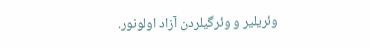وئریلیر و وئرگیلردن آزاد اولونور.